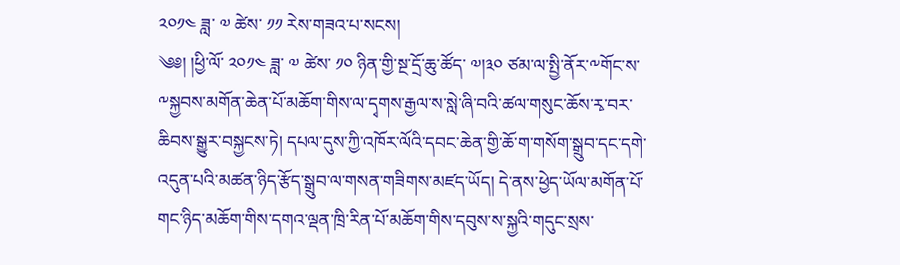༢༠༡༤ ཟླ་ ༧ ཚེས་ ༡༡ རེས་གཟའ་པ་སངས།
༄༅། །ཕྱི་ལོ་ ༢༠༡༤ ཟླ་ ༧ ཚེས་ ༡༠ ཉིན་གྱི་སྔ་དྲོ་ཆུ་ཚོད་ ༧།༣༠ ཙམ་ལ་སྤྱི་ནོར་༸གོང་ས་༸སྐྱབས་མགོན་ཆེན་པོ་མཆོག་གིས་ལ་དྭགས་རྒྱལ་ས་སླེ་ཞི་བའི་ཚལ་གསུང་ཆོས་རྭ་བར་ཆིབས་སྒྱུར་བསྐྱངས་ཏེ། དཔལ་དུས་ཀྱི་འཁོར་ལོའི་དབང་ཆེན་གྱི་ཆོ་ག་གསོག་སྒྲུབ་དང་དགེ་འདུན་པའི་མཚན་ཉིད་རྩོད་སྒྲུབ་ལ་གསན་གཟིགས་མཛད་ཡོད། དེ་ནས་ཕྱེད་ཡོལ་མགོན་པོ་གང་ཉིད་མཆོག་གིས་དགའ་ལྡན་ཁྲི་རིན་པོ་མཆོག་གིས་དབུས་ས་སྐྱའི་གདུང་སྲས་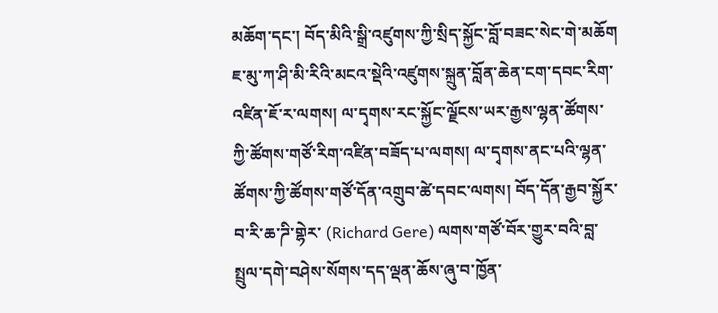མཆོག་དང་། བོད་མིའི་སྒྲི་འཛུགས་ཀྱི་སྲིད་སྐྱོང་བློ་བཟང་སེང་གེ་མཆོག ཇ་མུ་ཀ་ཤི་མི་རིའི་མངའ་སྡེའི་འཛུགས་སྐྲུན་བློན་ཆེན་ངག་དབང་རིག་འཛིན་ཇོ་ར་ལགས། ལ་དྭགས་རང་སྐྱོང་ལྗོངས་ཡར་རྒྱས་ལྷན་ཚོགས་ཀྱི་ཚོགས་གཙོ་རིག་འཛིན་བཟོད་པ་ལགས། ལ་དྭགས་ནང་པའི་ལྷན་ཚོགས་ཀྱི་ཚོགས་གཙོ་དོན་འགྲུབ་ཚེ་དབང་ལགས། བོད་དོན་རྒྱབ་སྐྱོར་བ་རི་ཆ་ཌི་གྷེར་ (Richard Gere) ལགས་གཙོ་བོར་གྱུར་བའི་བླ་སྤྲུལ་དགེ་བཤེས་སོགས་དད་ལྡན་ཆོས་ཞུ་བ་ཁྱོན་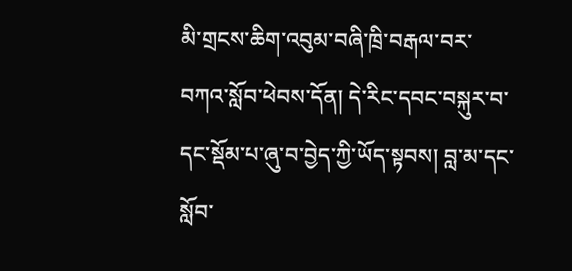མི་གྲངས་ཆིག་འབུམ་བཞི་ཁྲི་བརྒལ་བར་བཀའ་སློབ་ཕེབས་དོན། དེ་རིང་དབང་བསྐུར་བ་དང་སྡོམ་པ་ཞུ་བ་བྱེད་ཀྱི་ཡོད་སྟབས། བླ་མ་དང་སློབ་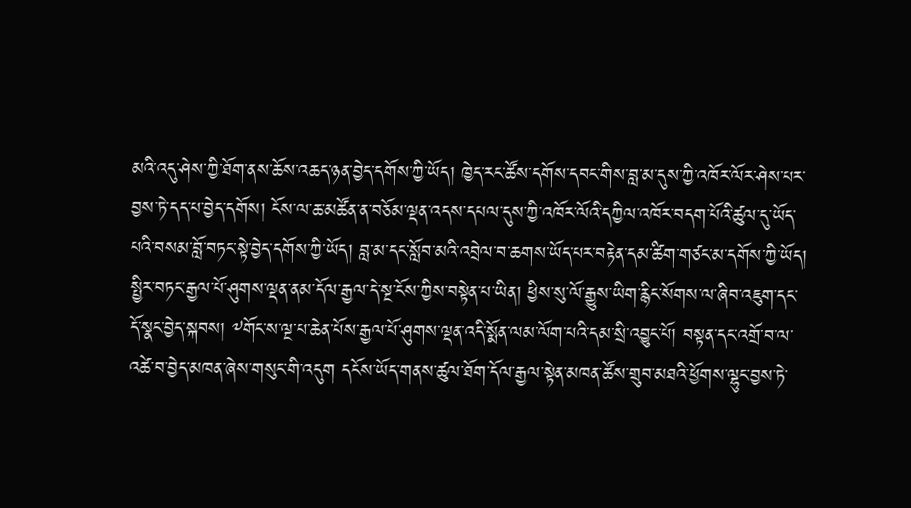མའི་འདུ་ཤེས་ཀྱི་ཐོག་ནས་ཆོས་འཆད་ཉན་བྱེད་དགོས་ཀྱི་ཡོད། ཁྱེད་རང་ཚོས་དགོས་དབང་གིས་བླ་མ་དུས་ཀྱི་འཁོར་ལོར་ཤེས་པར་བྱས་ཏེ་དད་པ་བྱེད་དགོས། ངོས་ལ་ཆ་མཚོན་ན་བཅོམ་ལྡན་འདས་དཔལ་དུས་ཀྱི་འཁོར་ལོའི་དཀྱིལ་འཁོར་བདག་པོའི་ཚུལ་དུ་ཡོད་པའི་བསམ་བློ་བཏང་སྟེ་བྱེད་དགོས་ཀྱི་ཡོད། བླ་མ་དང་སློབ་མའི་འབྲེལ་བ་ཆགས་ཡོད་པར་བརྟེན་དམ་ཚིག་གཙང་མ་དགོས་ཀྱི་ཡོད།
སྤྱིར་བཏང་རྒྱལ་པོ་ཤུགས་ལྡན་ནམ་དོལ་རྒྱལ་དེ་སྔ་ངོས་ཀྱིས་བསྟེན་པ་ཡིན། ཕྱིས་སུ་ལོ་རྒྱུས་ཡིག་རྙིང་སོགས་ལ་ཞིབ་འཇུག་དང་དོ་སྣང་བྱེད་སྐབས། ༸གོང་ས་ལྔ་པ་ཆེན་པོས་རྒྱལ་པོ་ཤུགས་ལྡན་འདི་སྨོན་ལམ་ལོག་པའི་དམ་སྲི་འབྱུང་པོ། བསྟན་དང་འགྲོ་བ་ལ་འཚེ་བ་བྱེད་མཁན་ཞེས་གསུང་གི་འདུག དངོས་ཡོད་གནས་ཚུལ་ཐོག་དོལ་རྒྱལ་སྟེན་མཁན་ཚོས་གྲུབ་མཐའི་ཕྱོགས་ལྷུང་བྱས་ཏེ་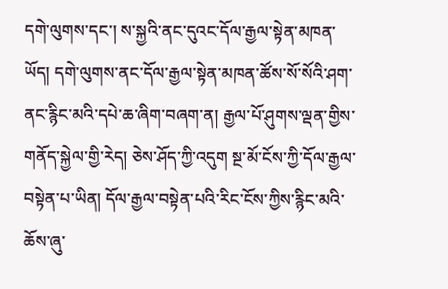དགེ་ལུགས་དང་། ས་སྐྱའི་ནང་དུའང་དོལ་རྒྱལ་སྟེན་མཁན་ཡོད། དགེ་ལུགས་ནང་དོལ་རྒྱལ་སྟེན་མཁན་ཚོས་སོ་སོའི་ཤག་ནང་རྙིང་མའི་དཔེ་ཆ་ཞིག་བཞག་ན། རྒྱལ་པོ་ཤུགས་ལྡན་གྱིས་གནོད་སྐྱེལ་གྱི་རེད། ཅེས་ཤོད་ཀྱི་འདུག སྔ་མོ་ངོས་ཀྱི་དོལ་རྒྱལ་བསྟེན་པ་ཡིན། དོལ་རྒྱལ་བསྟེན་པའི་རིང་ངོས་ཀྱིས་རྙིང་མའི་ཆོས་ཞུ་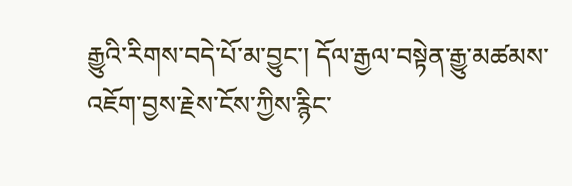རྒྱུའི་རིགས་བདེ་པོ་མ་བྱུང་། དོལ་རྒྱལ་བསྟེན་རྒྱུ་མཚམས་འཇོག་བྱས་རྗེས་ངོས་ཀྱིས་རྙིང་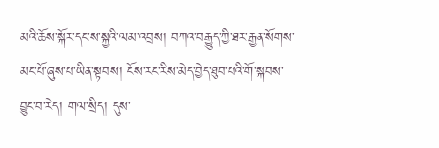མའི་ཆོས་སྐོར་དང་ས་སྐྱའི་ལམ་འབྲས། བཀའ་བརྒྱུད་ཀྱི་ཐར་རྒྱན་སོགས་མང་པོ་ཞུས་པ་ཡིན་སྟབས། ངོས་རང་རིས་མེད་བྱེད་ཐུབ་པའི་གོ་སྐབས་བྱུང་བ་རེད། གལ་སྲིད། དུས་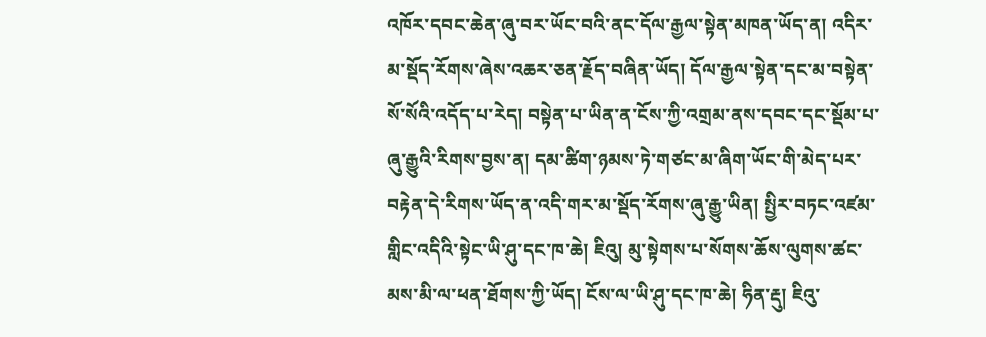འཁོར་དབང་ཆེན་ཞུ་བར་ཡོང་བའི་ནང་དོལ་རྒྱལ་སྟེན་མཁན་ཡོད་ན། འདིར་མ་སྡོད་རོགས་ཞེས་འཆར་ཅན་རྗོད་བཞིན་ཡོད། དོལ་རྒྱལ་སྟེན་དང་མ་བསྟེན་སོ་སོའི་འདོད་པ་རེད། བསྟེན་པ་ཡིན་ན་ངོས་ཀྱི་འགྲམ་ནས་དབང་དང་སྡོམ་པ་ཞུ་རྒྱུའི་རིགས་བྱས་ན། དམ་ཚིག་ཉམས་ཏེ་གཙང་མ་ཞིག་ཡོང་གི་མེད་པར་བརྟེན་དེ་རིགས་ཡོད་ན་འདི་གར་མ་སྡོད་རོགས་ཞུ་རྒྱུ་ཡིན། སྤྱིར་བཏང་འཛམ་གླིང་འདིའི་སྟེང་ཡི་ཤུ་དང་ཁ་ཆེ། ཇིའུ། མུ་སྟེགས་པ་སོགས་ཆོས་ལུགས་ཚང་མས་མི་ལ་ཕན་ཐོགས་ཀྱི་ཡོད། ངོས་ལ་ཡི་ཤུ་དང་ཁ་ཆེ། ཧིན་རྡུ། ཇིའུ་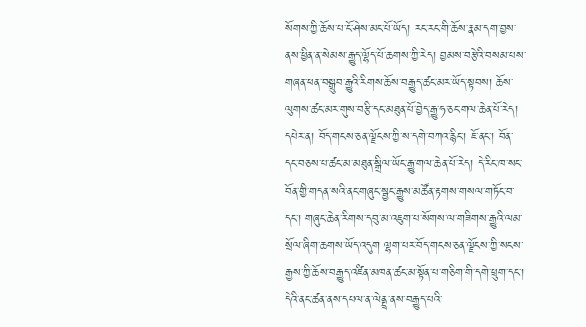སོགས་ཀྱི་ཆོས་པ་ངོ་ཤེས་མང་པོ་ཡོད། རང་རང་གི་ཆོས་རྣམ་དག་བྱས་ནས་ཕྱིན་ན་སེམས་རྒྱུད་ལྷོད་པོ་ཆགས་ཀྱི་རེད། བྱམས་བརྩེའི་བསམ་པས་གཞན་ཕན་བསྒྲུབ་རྒྱུའི་རིགས་ཆོས་བརྒྱུད་ཚང་མར་ཡོད་སྟབས། ཆོས་ལུགས་ཚང་མར་གུས་བརྩི་དང་མཐུན་པོ་བྱེད་རྒྱུ་ཧ་ཅང་གལ་ཆེན་པོ་རེད།
དཔེར་ན། བོད་གངས་ཅན་ལྗོངས་ཀྱི་ས་དགེ་བཀའ་རྙིང་། ཇོ་ནང་། བོན་དང་བཅས་པ་ཚང་མ་མཐུན་སྒྲིལ་ཡོང་རྒྱུ་གལ་ཆེན་པོ་རེད། དེ་རིང་ཁ་སང་བོན་གྱི་གདན་སའི་ནང་གཞུང་སྦྱང་རྒྱུས་མཚོན་རྟགས་གསལ་གཏོང་བ་དང་། གཞུང་ཆེན་རིགས་དབུ་མ་འཇུག་པ་སོགས་ལ་གཟིགས་རྒྱུའི་ལམ་སྲོལ་ཞིག་ཆགས་ཡོད་འདུག ལྷག་པར་བོད་གངས་ཅན་ལྗོངས་ཀྱི་སངས་རྒྱས་ཀྱི་ཆོས་བརྒྱུད་འཛིན་མཁན་ཚང་མ་སྟོན་པ་གཅིག་གི་དགེ་ཕྲུག་དང་། དེའི་ནང་ཚན་ནས་དཔལ་ན་ལེནྡྲ་ནས་བརྒྱུད་པའི་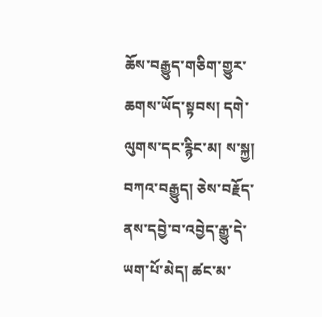ཆོས་བརྒྱུད་གཅིག་གྱུར་ཆགས་ཡོད་སྟབས། དགེ་ལུགས་དང་རྙིང་མ། ས་སྐྱ། བཀའ་བརྒྱུད། ཅེས་བརྗོད་ནས་དབྱེ་བ་འབྱེད་རྒྱུ་དེ་ཡག་པོ་མེད། ཚང་མ་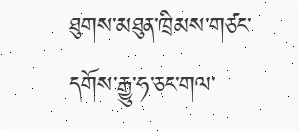ཐུགས་མཐུན་ཁྲིམས་གཙང་དགོས་རྒྱུ་ཧ་ཅང་གལ་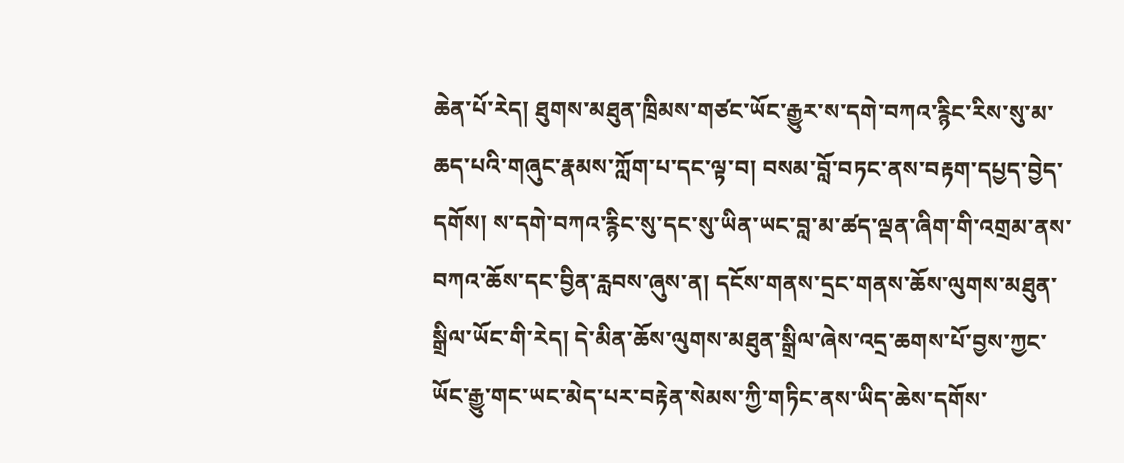ཆེན་པོ་རེད། ཐུགས་མཐུན་ཁྲིམས་གཙང་ཡོང་རྒྱུར་ས་དགེ་བཀའ་རྙིང་རིས་སུ་མ་ཆད་པའི་གཞུང་རྣམས་ཀློག་པ་དང་ལྟ་བ། བསམ་བློ་བཏང་ནས་བརྟག་དཔྱད་བྱེད་དགོས། ས་དགེ་བཀའ་རྙིང་སུ་དང་སུ་ཡིན་ཡང་བླ་མ་ཚད་ལྡན་ཞིག་གི་འགྲམ་ནས་བཀའ་ཆོས་དང་བྱིན་རླབས་ཞུས་ན། དངོས་གནས་དྲང་གནས་ཆོས་ལུགས་མཐུན་སྒྲིལ་ཡོང་གི་རེད། དེ་མིན་ཆོས་ལུགས་མཐུན་སྒྲིལ་ཞེས་འདྲ་ཆགས་པོ་བྱས་ཀྱང་ཡོང་རྒྱུ་གང་ཡང་མེད་པར་བརྟེན་སེམས་ཀྱི་གཏིང་ནས་ཡིད་ཆེས་དགོས་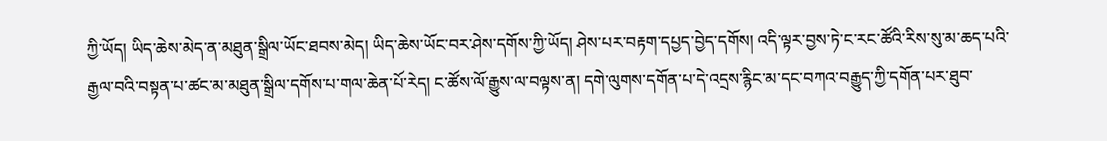ཀྱི་ཡོད། ཡིད་ཆེས་མེད་ན་མཐུན་སྒྲིལ་ཡོང་ཐབས་མེད། ཡིད་ཆེས་ཡོང་བར་ཤེས་དགོས་ཀྱི་ཡོད། ཤེས་པར་བརྟག་དཔྱད་བྱེད་དགོས། འདི་ལྟར་བྱས་ཏེ་ང་རང་ཚོའི་རིས་སུ་མ་ཆད་པའི་རྒྱལ་བའི་བསྟན་པ་ཚང་མ་མཐུན་སྒྲིལ་དགོས་པ་གལ་ཆེན་པོ་རེད། ང་ཚོས་ལོ་རྒྱུས་ལ་བལྟས་ན། དགེ་ལུགས་དགོན་པ་དེ་འདྲས་རྙིང་མ་དང་བཀའ་བརྒྱུད་ཀྱི་དགོན་པར་ཐུབ་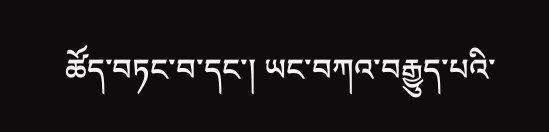ཚོད་བཏང་བ་དང་། ཡང་བཀའ་བརྒྱུད་པའི་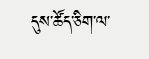དུས་ཚོད་ཅིག་ལ་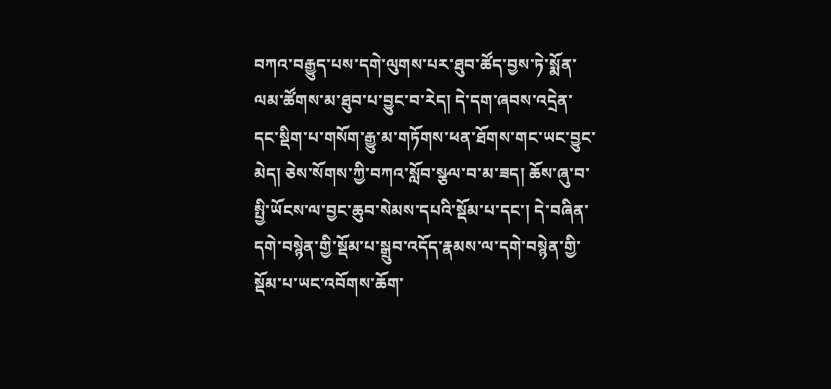བཀའ་བརྒྱུད་པས་དགེ་ལུགས་པར་ཐུབ་ཚོད་བྱས་ཏེ་སྨོན་ལམ་ཚོགས་མ་ཐུབ་པ་བྱུང་བ་རེད། དེ་དག་ཞབས་འདྲེན་དང་སྡིག་པ་གསོག་རྒྱུ་མ་གཏོགས་ཕན་ཐོགས་གང་ཡང་བྱུང་མེད། ཅེས་སོགས་ཀྱི་བཀའ་སློབ་སྩལ་བ་མ་ཟད། ཆོས་ཞུ་བ་སྤྱི་ཡོངས་ལ་བྱང་ཆུབ་སེམས་དཔའི་སྡོམ་པ་དང་། དེ་བཞིན་དགེ་བསྙེན་གྱི་སྡོམ་པ་སྒྲུབ་འདོད་རྣམས་ལ་དགེ་བསྙེན་གྱི་སྡོམ་པ་ཡང་འབོགས་ཆོག་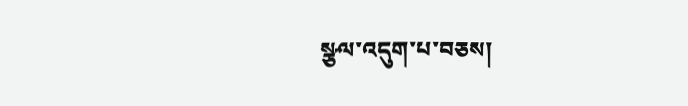སྩལ་འདུག་པ་བཅས།